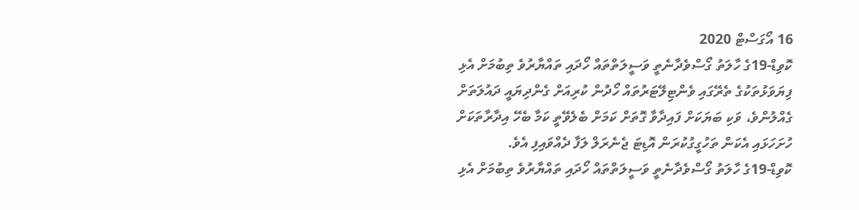16 އޯގަސްޓް 2020
ކޮވިޑް-19ގެ ހާލަތު ގޯސްވެދާނެތީ ވަސީލަތްތައް ހޯދައި ތައްޔާރުވެ ތިބުމަށް އެޅި ފިޔަވަޅުތަކުގެ ތެރޭގައި ވެންޓިލޭޓަރުތައް ހޯދުން ކުރިއަށް ގެންދިޔައީ ދައުލަތަށް ގެއްލުންވެ، ވަކި ބަޔަކަށް ފައިދާވާ ގޮތަށް ކަމަށް ބެލެވޭތީ ކަމާ ބެހޭ އިދާރާތަކަށް ހުށަހަޅައި އެކަން ތަހުގީގުކުރަން އޮޑިޓަ ޖެނެރަލް ލަފާ ދެއްވައިފި އެވެ.
ކޮވިޑް-19ގެ ހާލަތު ގޯސްވެދާނެތީ ވަސީލަތްތައް ހޯދައި ތައްޔާރުވެ ތިބުމަށް އެޅި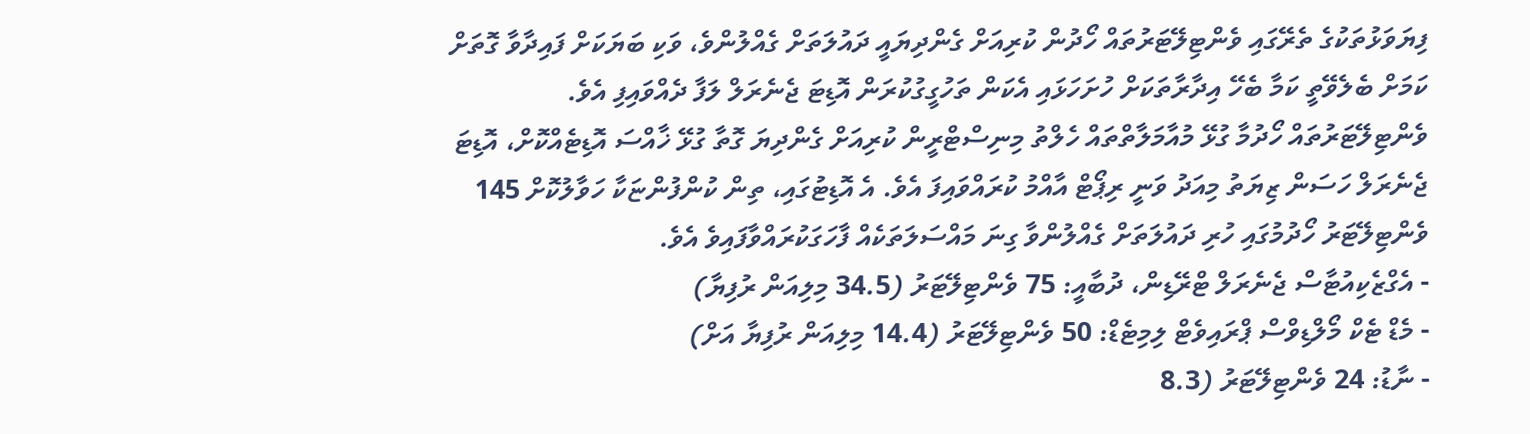ފިޔަވަޅުތަކުގެ ތެރޭގައި ވެންޓިލޭޓަރުތައް ހޯދުން ކުރިއަށް ގެންދިޔައީ ދައުލަތަށް ގެއްލުންވެ، ވަކި ބަޔަކަށް ފައިދާވާ ގޮތަށް ކަމަށް ބެލެވޭތީ ކަމާ ބެހޭ އިދާރާތަކަށް ހުށަހަޅައި އެކަން ތަހުގީގުކުރަން އޮޑިޓަ ޖެނެރަލް ލަފާ ދެއްވައިފި އެވެ.
ވެންޓިލޭޓަރުތައް ހޯދުމާ ގުޅޭ މުއާމަލާތްތައް ހެލްތު މިނިސްޓްރީން ކުރިއަށް ގެންދިޔަ ގޮތާ ގުޅޭ ޚާއްސަ އޮޑިޓެއްކޮށް، އޮޑިޓަ ޖެނެރަލް ހަސަން ޒިޔަތު މިއަދު ވަނީ ރިޕޯޓް އާއްމު ކުރައްވައިފަ އެވެ. އެ އޮޑިޓުގައި، ތިން ކުންފުންޏަކާ ހަވާލުކޮށް 145 ވެންޓިލޭޓަރު ހޯދުމުގައި ހުރި ދައުލަތަށް ގެއްލުންވާ ގިނަ މައްސަލަތަކެއް ފާހަގަކުރައްވާފައިވެ އެވެ.
- އެގްޒެކިއުޓާސް ޖެނެރަލް ޓްރޭޑިން، ދުބާއީ: 75 ވެންޓިލޭޓަރު (34.5 މިލިއަން ރުފިޔާ)
- މެޑް ޓެކް މޯލްޑިވްސް ޕްރައިވެޓް ލިމިޓެޑް: 50 ވެންޓިލޭޓަރު (14.4 މިލިއަން ރުފިޔާ އަށް)
- ނާޑު: 24 ވެންޓިލޭޓަރު (8.3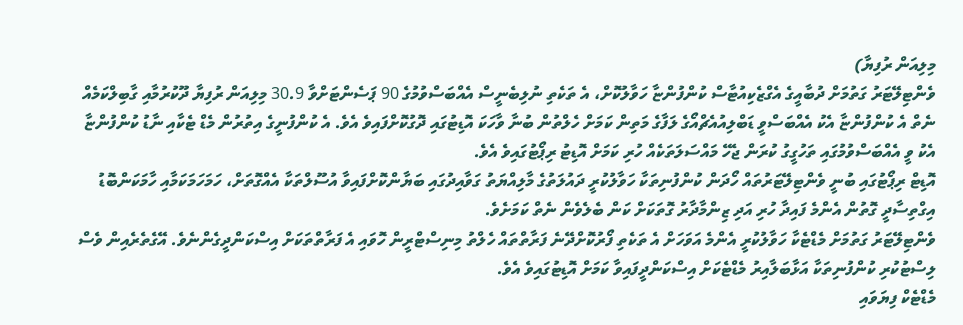މިލިއަން ރުފިޔާ)
ވެންޓިލޭޓަރު ގަތުމަށް ދުބާއީގެ އެގްޒެކިއުޓާސް ކުންފުންޏާ ހަވާލުކޮށް، އެ ތަކެތި ނުލިބެނީސް އެއްބަސްވުމުގެ 90 ޕަސެންޓަށްވާ 30.9 މިލިއަން ރުފިޔާ ދޫކުރުމާއި ގާބިލްކަމެއް ނެތް އެ ކުންފުންޏާ އެކު އެއްބަސްވީ ޑަބްލިއުއެޗްއޯގެ ލަފާގެ މަތިން ކަމަށް ހެލްތުން ބުނާ ވާހަކަ އޮޑިޓުގައި ދޮގުކޮށްފައިވެ އެވެ. އެ ކުންފުނީގެ އިތުރުން މެޑް ޓެކާއި ނާޑު ކުންފުންޏާ އެކު ވީ އެއްބަސްވުމުގައި ތަހުގީގު ކުރަން ޖެހޭ މައްސަލަތަކެއް ހުރި ކަމަށް އޮޑިޓު ރިޕޯޓުގައިވެ އެވެ.
އޮޑިޓް ރިޕޯޓުގައި ބުނީ ވެންޓިލޭޓަރުތައް ހޯދަން ކުންފުނިތަކާ ހަވާލުކުރީ ދައުލަތުގެ މާލިއްޔަތު ގަވާއިދުގައި ބަޔާންކޮށްފައިވާ އުސޫލްތަކާ އެއްގޮތަށް، ހަމަހަމަކަމާއި ހާމަކަންބޮޑު އިގްތިސާދީ ގޮތުން އެންމެ ފައިދާ ހުރި އަދި ޒިންމާދާރު ގޮތަކަށް ކަން ބެލެވެން ނެތް ކަމަށެވެ.
ވެންޓިލޭޓަރު ގަތުމަށް މެޑްޓެކާ ހަވާލުކުރީ އެންމެ އަވަހަށް އެ ތަކެތި ފޯރުކޮށްދޭނެ ފަރާތްތައް ހެލްތު މިނިސްޓްރީން ހޮވައި އެ ފަރާތްތަކަށް އިސްކަންދީގެންނެވެ. އޭގެތެރެއިން ވެސް ލިސްޓުކުރި ކުންފުނިތަކާ އަޅާބަލާއިރު މެޑްޓެކަށް އިސްކަންދީފައިވާ ކަމަށް އޮޑިޓުގައިވެ އެވެ.
މެޑްޓެކް ފިޔަވައި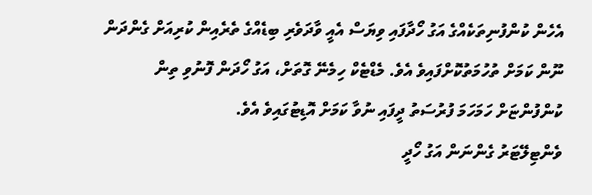އެހެން ކުންފުނިތަކެއްގެ އަގު ހޯދާފައި ވިޔަސް އެއީ ވާދަވެރި ބިޑެއްގެ ތެރެއިން ކުރިއަށް ގެންދަން ނޫން ކަމަށް ތުހުމަތުކޮށްފައިވެ އެވެ. މެޑްޓެކް ހިމެނޭ ގޮތަށް، އަގު ހޯދަން ފޮނުވި ތިން ކުންފުންޏަށް ހަމަހަމަ ފުރުސަތު ދީފައި ނުވާ ކަމަށް އޮޑިޓުގައިވެ އެވެ.
ވެންޓިލޭޓަރު ގެންނަން އަގު ހޯދީ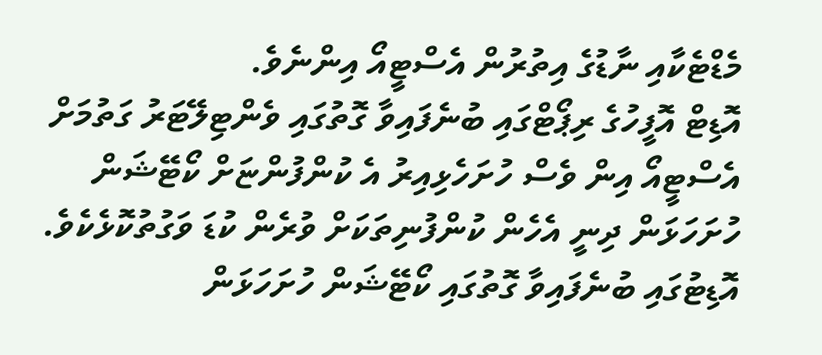މެޑްޓެކާއި ނާޑުގެ އިތުރުން އެސްޓީއޯ އިންނެވެ.
އޮޑިޓް އޮފީހުގެ ރިޕޯޓްގައި ބުނެފައިވާ ގޮތުގައި ވެންޓިލޭޓަރު ގަތުމަށް އެސްޓީއޯ އިން ވެސް ހުށަހެޅިއިރު އެ ކުންފުންޏަށް ކޯޓޭޝަން ހުށަހަޅަން ދިނީ އެހެން ކުންފުނިތަކަށް ވުރެން ކުޑަ ވަގުތުކޮޅެކެވެ. އޮޑިޓުގައި ބުނެފައިވާ ގޮތުގައި ކޯޓޭޝަން ހުށަހަޅަން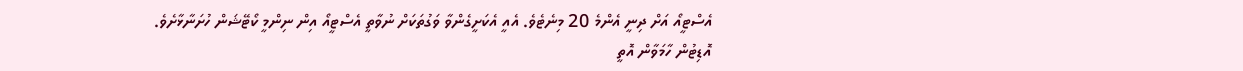އެސްޓީއޯ އަށް ދިނީ އެންމެ 20 މިނެޓެވެ. އެއީ އެކަށީގެންވާ ވަގުތަކަށް ނުވާތީ އެސްޓީއޯ އިން ނިންމީ ކޯޓޭޝަން ހުށަނާޅާށެވެ.
އޮޑިޓުން ހާމަވާން އޮތީ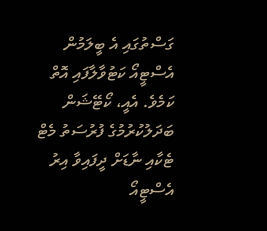ގަސްތުގައި އެ ބީލަމުން އެސްޓީއޯ ކަޓުވާލާފައި އޮތް ކަމެވެ. އެއީ، ކޯޓޭޝަން ބަދަލުކުރުމުގެ ފުރުސަތު މެޓް ޓެކާއި ނާޑަށް ދީފައިވާ އިރު އެސްޓީއޯ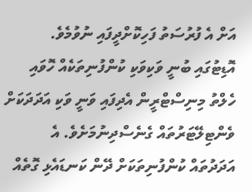އަށް އެ ފުރުސަތު ފަހިކޮށްދީފައި ނުވުމެވެ.
އޮޑިޓުގައި ބުނީ ވަކިވަކި ކުންފުނިތަކެއް ހޮވައި ހެލްތު މިނިސްޓްރީން އެދިފައި ވަނީ ވަކި އަދަދަކަށް ވެންޓިލޭޓަރުތައް ގެނެސްދިނުމަށެވެ. އެ އަދަދުތައް ކުންފުނިތަކަށް ދޭން ކަނޑައެޅި ގޮތެއް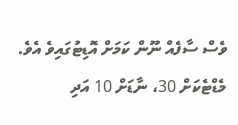ވެސް ސާފެއް ނޫން ކަމަށް އޮޑިޓުގައިވެ އެވެ.
މެޑްޓެކަށް 30، ނާޑަށް 10 އަދި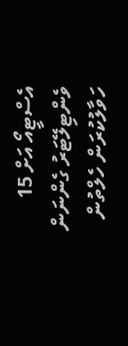އެސްޓީއޯ އަށް 15 ވެންޓިލޭޓަރު ގެންނަން ހަވާލުކުރަން ހެލްތުން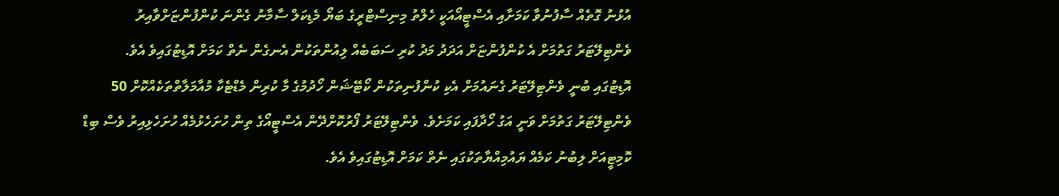އުޅުނު ގޮތެއް ސާފުނުވާ ކަމަށާއި އެސްޓީއޯއަކީ ހެލްތު މިނިސްޓްރީގެ ބަޔޯ މެޑިކަލް ސާމާނު ގެންނަ ކުންފުންޏަށްވާއިރު ވެންޓިލޭޓަރު ގަތުމަށް އެ ކުންފުންޏަށް އަދަދު މަދު ކުރި ސަބަބެއް ލިއުންތަކުން އެނގެން ނެތް ކަމަށް އޮޑިޓުގައިވެ އެވެ.
އޮޑިޓުގައި ބުނީ ވެންޓިލޭޓަރު ގެނައުމަށް އެކި ކުންފުނިތަކުން ކޯޓޭޝަން ހޯދުމުގެ މާ ކުރިން މެޑްޓެކާ މުއާމަލާތްތަކެއްކޮށް 50 ވެންޓިލޭޓަރު ގަތުމަށް ވަނީ އަގު ހޯދާފައި ކަމަށެވެ. ވެންޓިލޭޓަރު ފޯރުކޮށްދޭން އެސްޓީއޯގެ ތިން ހުށަހެޅުމެއް ހުށަހެޅިއިރު ވެސް ބިޑް ކޮމިޓީއަށް ލިބުނު ކަމެއް ޔައުމިއްޔާތަކުގައި ނެތް ކަމަށް އޮޑިޓުގައިވެ އެވެ.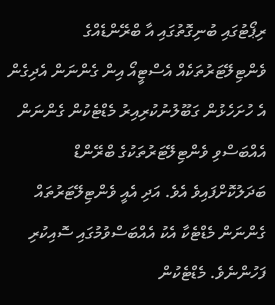ރިޕޯޓުގައި ބުނިގޮތުގައި އާ ބްރޭންޑެއްގެ ވެންޓިލޭޓަރުތަކެއް އެސްޓީއޯ އިން ގެންނަން އެދިގެން އެ ހުށަހެޅުން ގަބޫލުނުކުރިއިރު މެޑްޓެކުން ގެންނަން އެއްބަސްވި ވެންޓިލޭޓަރުތަކުގެ ބްރޭންޑް ބަދަލުކޮށްފައިވެ އެވެ. އަދި އެއީ ވެންޓިލޭޓަރުތައް ގެންނަން މެޑްޓެކާ އެކު އެއްބަސްވުމުގައި ސޮއިކުރި ފަހުންނެވެ. މެޑްޓެކުން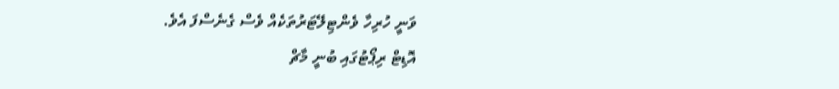ވަނީ ހުރިހާ ވެންޓިލޭޓަރުތަކެއް ވެސް ގެނެސްފަ އެވެ.
އޮޑިޓް ރިޕޯޓުގައި ބުނީ މާޗް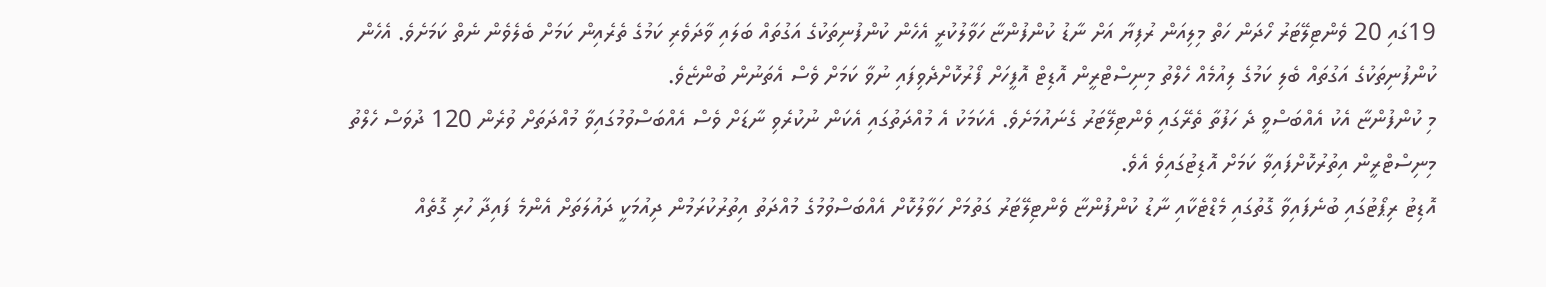19ގައި 20 ވެންޓިލޭޓަރު ހޯދަން ހަތް މިލިއަން ރުފިޔާ އަށް ނާޑު ކުންފުންޏާ ހަވާލުކުރީ އެހެން ކުންފުނިތަކުގެ އަގުތައް ބަލައި ވާދަވެރި ކަމުގެ ތެރެއިން ކަމަށް ބެލެވެން ނެތް ކަމަށެވެ. އެހެން ކުންފުނިތަކުގެ އަގުތައް ބެލި ކަމުގެ ލިއުމެއް ހެލްތު މިނިސްޓްރީން އޮޑިޓް އޮފީހަށް ފޯރުކޮށްދެވިފައި ނުވާ ކަމަށް ވެސް އެތަނުން ބުންޏެވެ.
މި ކުންފުންޏާ އެކު އެއްބަސްވީ ދެ ހަފުތާ ތެރޭގައި ވެންޓިލޭޓަރު ގެނައުމަށެވެ. އެކަމަކު އެ މުއްދަތުގައި އެކަން ނުކުރެވި ނާޑަށް ވެސް އެއްބަސްވުމުގައިވާ މުއްދަތަށް ވުރެން 120 ދުވަސް ހެލްތު މިނިސްޓްރީން އިތުރުކޮށްފައިވާ ކަމަށް އޮޑިޓުގައިވެ އެވެ.
އޮޑިޓު ރިޕޯޓުގައި ބުނެފައިވާ ގޮތުގައި މެޑްޓެކާއި ނާޑު ކުންފުންޏާ ވެންޓިލޭޓަރު ގަތުމަށް ހަވާލުކޮށް އެއްބަސްވުމުގެ މުއްދަތު އިތުރުކުރަމުން ދިއުމަކީ ދައުލަތަށް އެންމެ ފައިދާ ހުރި ގޮތެއް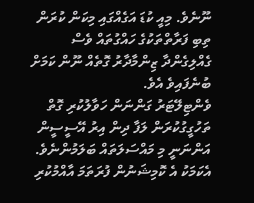ނޫނެވެ. މިއީ ކުޑަ އަގެއްގައި މިކަން ކުރަން ތިބި ފަރާތްތަކުގެ ހައްގުތައް ވެސް ގެއްލިގެންދާ ޒިންމާދާރު ގޮތެއް ނޫން ކަމަށް ބުނެފައިވެ އެވެ.
ވެންޓިލޭޓަރު ގަންނަން ހަވާލުކުރި ގޮތް ތަހުގީގުކުރަން ލަފާ ދިން އިރު އޭސީސީން އަންނަނީ މި މައްސަލަތައް ބަލަމުންނެވެ. އެކަމަކު އެ ކޮމިޝަނުން ފުރަތަމަ އާއްމުކުރި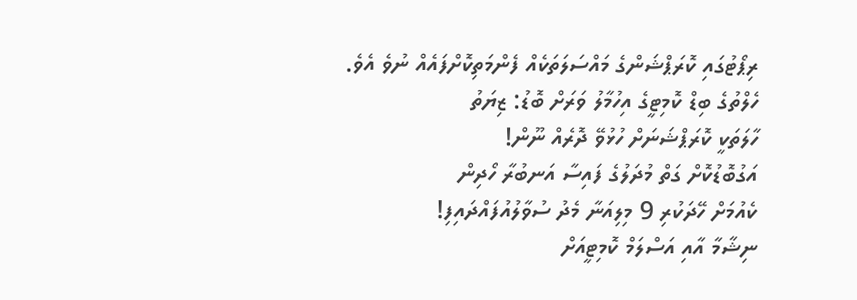ރިޕޯޓުގައި ކޮރަޕްޝަންގެ މައްސަލަތަކެއް ފެންމަތިކޮށްފައެއް ނުވެ އެވެ.
ހެލްތުގެ ބިޑް ކޮމިޓީގެ އިހުމާލު ވަރަށް ބޮޑު: ޒިޔަތު
ހާލަތަކީ ކޮރަޕްޝަނަށް ހުޅުވޭ ދޮރެއް ނޫން!
އަގުބޮޑުކޮށް ގަތް މުދަލުގެ ފައިސާ އަނބުރާ ހޯދިން
ކެއުމަށް ހޭދަކުރި 9 މިލިއަނާ މެދު ސުވާލުއުފައްދައިފި!
ނިޝާމާ އާއި އަސްލަމް ކޮމިޓީއަށް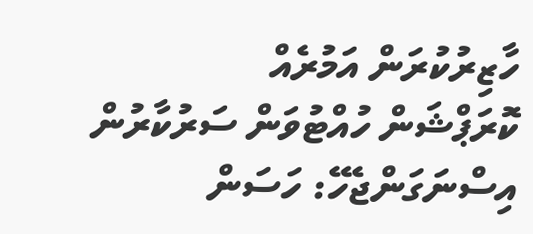ހާޒިރުކުރަން އަމުރެއް
ކޮރަޕްޝަން ހުއްޓުވަން ސަރުކާރުން އިސްނަގަންޖެހޭ: ހަސަން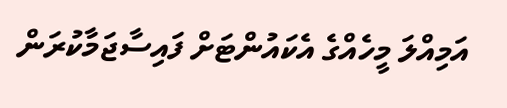އަމިއްލަ މީހެއްގެ އެކައުންޓަށް ފައިސާޖަމާކުރަން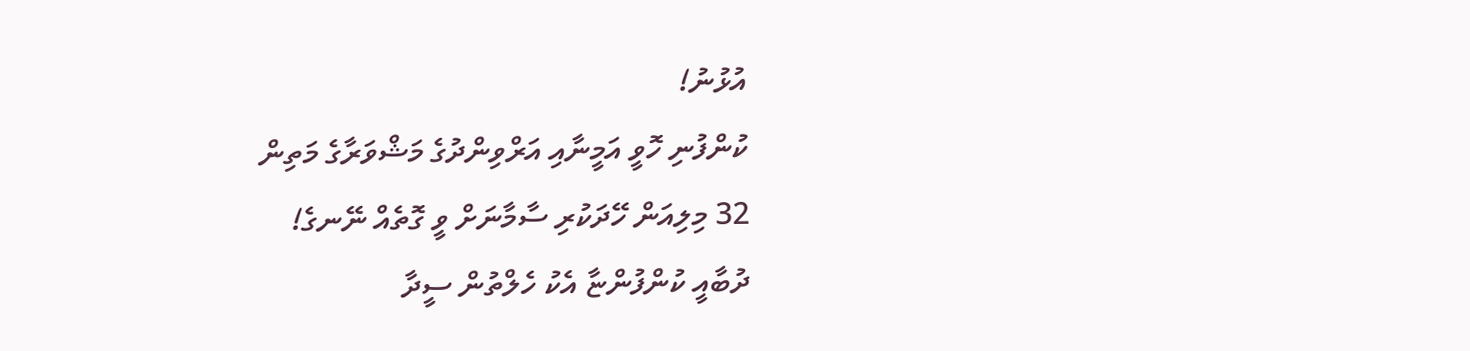އުޅުނު!
ކުންފުނި ހޮވީ އަމީނާއި އަރްވިންދުގެ މަޝްވަރާގެ މަތިން
32 މިލިއަން ހޭދަކުރި ސާމާނަށް ވީ ގޮތެއް ނޭނގެ!
ދުބާއީ ކުންފުންޏާ އެކު ހެލްތުން ސީދާ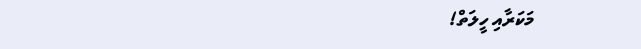މަކަރާއި ހީލަތް!